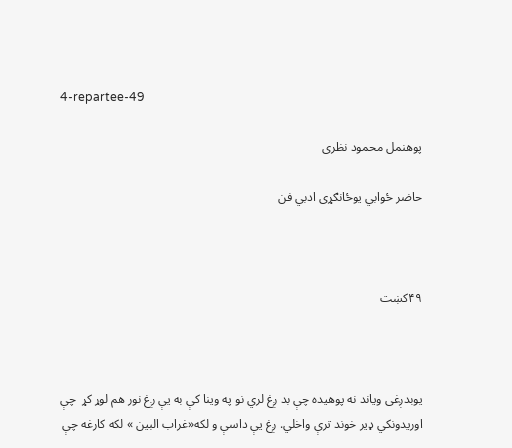4-repartee-49

پوهنمل محمود نظری

حاضر ځوابي یوځانګړی ادبي فن



۴۹کښت



یوبدږغی ویاند نه پوهیده چې بد ږغ لري نو په وینا کې به يې ږغ نور هم لوړ کړ  چې اوریدونکي ډیر خوند ترې واخلي. ږغ يې داسې و لکه«غراب البين » لکه کارغه چې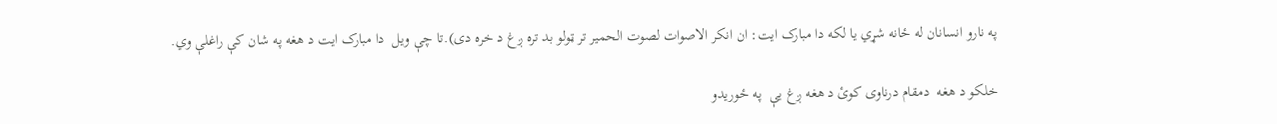په نارو انسانان له ځانه شړي یا لکه دا مبارک ایت: ان انكر الاصوات لصوت الحمير تر ټولو بد تره ږغ د خره دی).تا چې ویل  دا مبارک ایت د هغه په شان کې راغلې وي.

خلکو د هغه  دمقام درناوی کوئ د هغه ږغ يې  په ځوریدو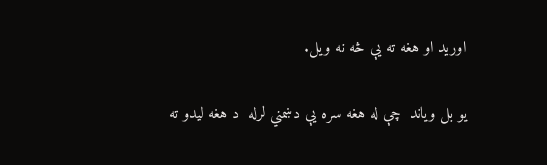اورید او هغه ته يې څه نه ویل.

یو بل ویاند  چې له هغه سره يې دښمني لرله  د هغه لیدو ته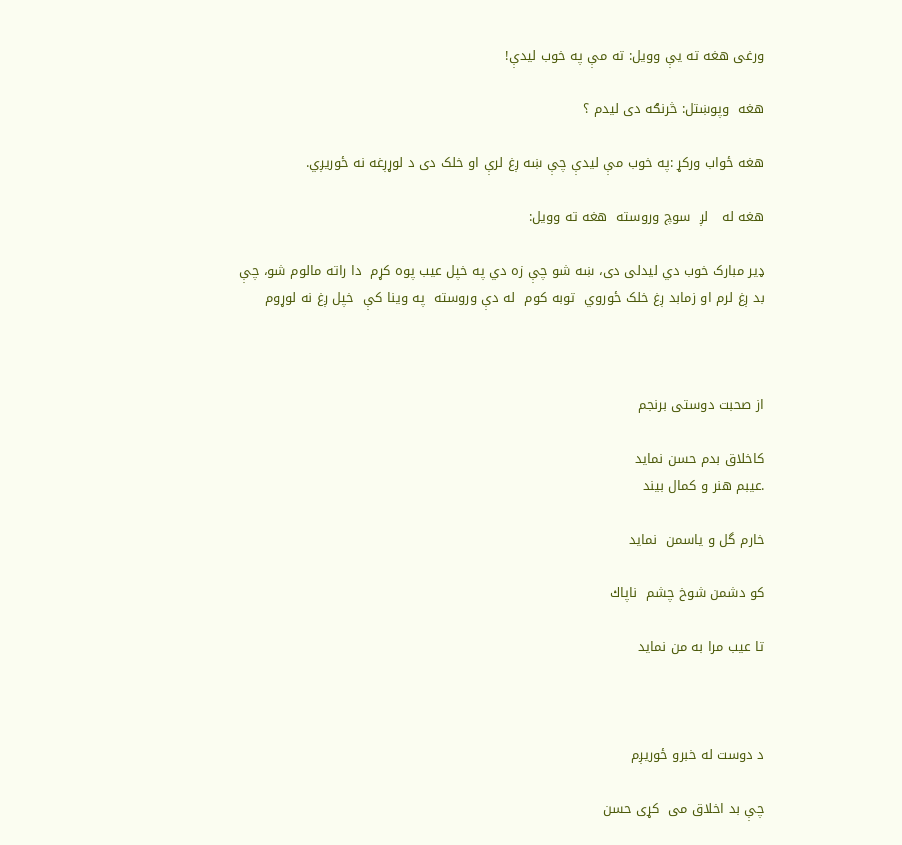ورغی هغه ته یې وویل: ته مې په خوب لیدې!

هغه  وپوښتل: څرنګه دی لیدم ؟

هغه ځواب ورکړ :په خوب مې لیدې چې ښه ږغ لرې او خلک دی د لوړږغه نه ځوریږي.

هغه له   لږ  سوچ وروسته  هغه ته وویل:

ډیر مبارک خوب دي لیدلی دی، ښه شو چې زه دي په خپل عیب پوه کړم  دا راته مالوم شو، چې بد ږغ لرم او زمابد ږغ خلک ځوروي  توبه کوم  له دې وروسته  په وینا کې  خپل ږغ نه لوړوم



از صحبت دوستى برنجم

كاخلاق بدم حسن نمايد
.عيبم هنر و كمال بيند

خارم گل و ياسمن  نمايد

كو دشمن شوخ چشم  ناپاك

تا عيب مرا به من نمايد



د دوست له خبرو ځوریږم

چې بد اخلاق می  کړی حسن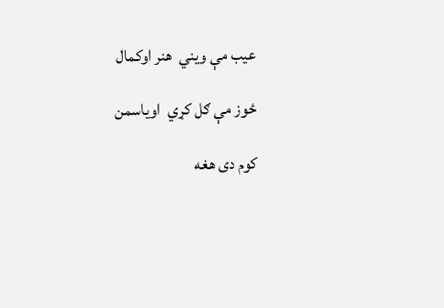عیب مې ویني  هنر اوکمال

ځوز مې ګل کړي  اویاسمن

کوم دی هغه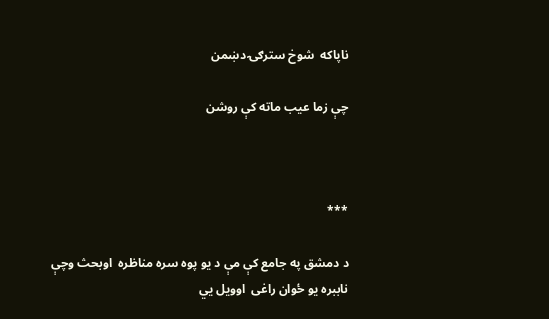ناپاکه  شوخ سترګۍ دښمن

چې زما عیب ماته کې روشن



***

د دمشق په جامع کې مې د یو پوه سره مناظره  اوبحث وچې ناببره یو ځوان راغی  اوویل يي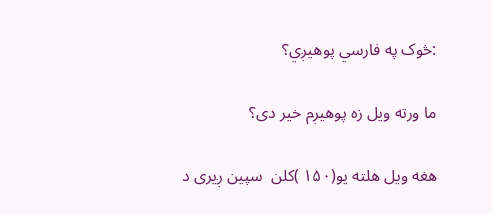:څوک په فارسي پوهیږي؟

ما ورته ویل زه پوهیږم خیر دی؟

هغه ویل هلته یو(۱۵۰ )کلن  سپین ږیری د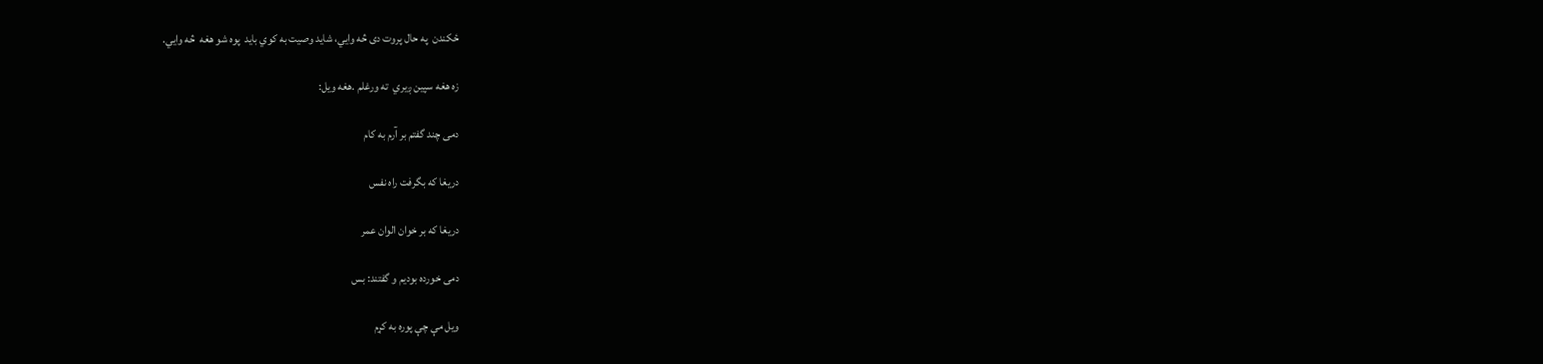ځکندن  په حال پروت دی څه وایي، شاید وصیت به کوي باید  پوه شو هغه  څه وایي.

زه هغه سپین ږیري  ته ورغلم .هغه ویل:

دمى چند گفتم بر آرم به كام

دريغا كه بگرفت راه نفس

دريغا كه بر خوان الوان عمر

دمى خورده بوديم و گفتند: بس

ویل مې چې پوره به کړم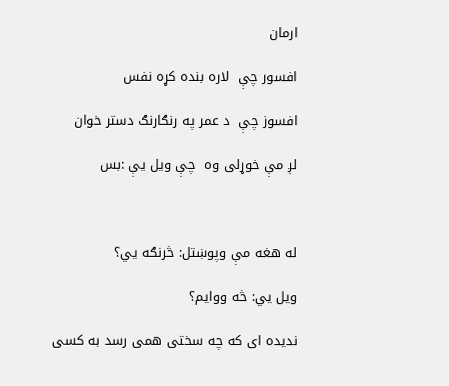ارمان

افسور چې  لاره بنده کړه نفس

افسوز چې  د عمر په رنګارنګ دستر خوان

لږ مې خوړلی وه  چې ویل یې :بس



له هغه مې وپوښتل: څرنګه يي؟

ویل يي: څه ووایم؟

نديده اى كه چه سختى همى رسد به كسى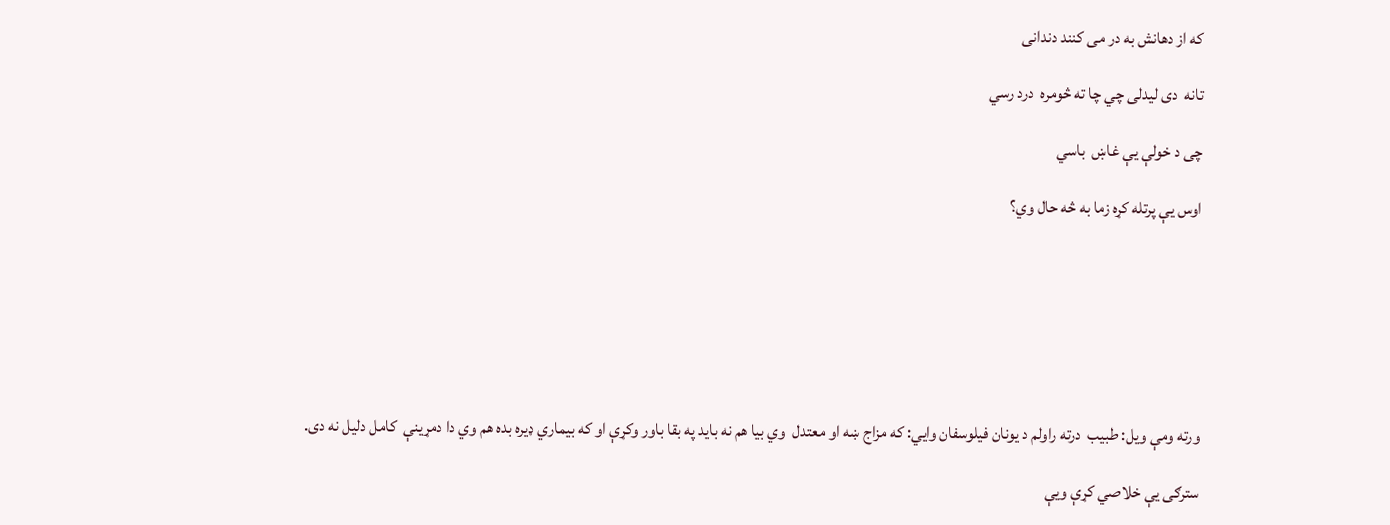كه از دهانش به در مى كنند دندانى

تانه  دی لیدلی چي چا ته څومره  درد رسي

چی د خولې يې غاښ  باسي

اوس يې پرتله کړه زما به څه حال وي؟







ورته ومې ویل: طبیب  درته راولم د یونان فيلوسفان وایي: که مزاج ښه او معتدل  وي بیا هم نه باید په بقا باور وکړې او که بیماري ډیره بده هم وي دا دمړینې  کامل دلیل نه دی.

سترګی يې خلاصي کړې ويې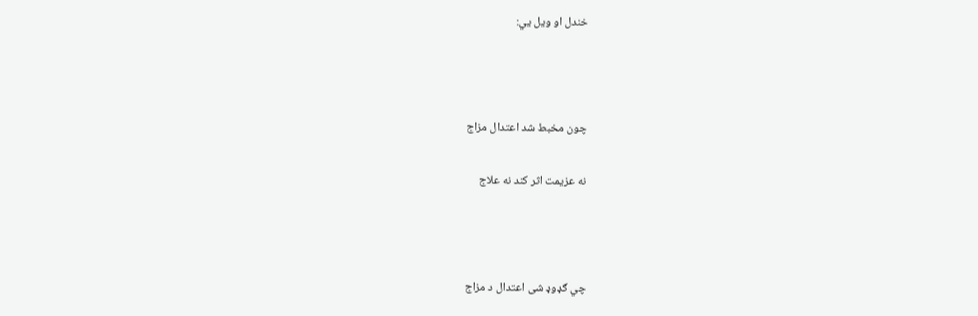خندل او ویل یي:



چون مخبط شد اعتدال مزاج

نه عزيمت اثر كند نه علاج



چي ګډوډ شی اعتدال د مزاج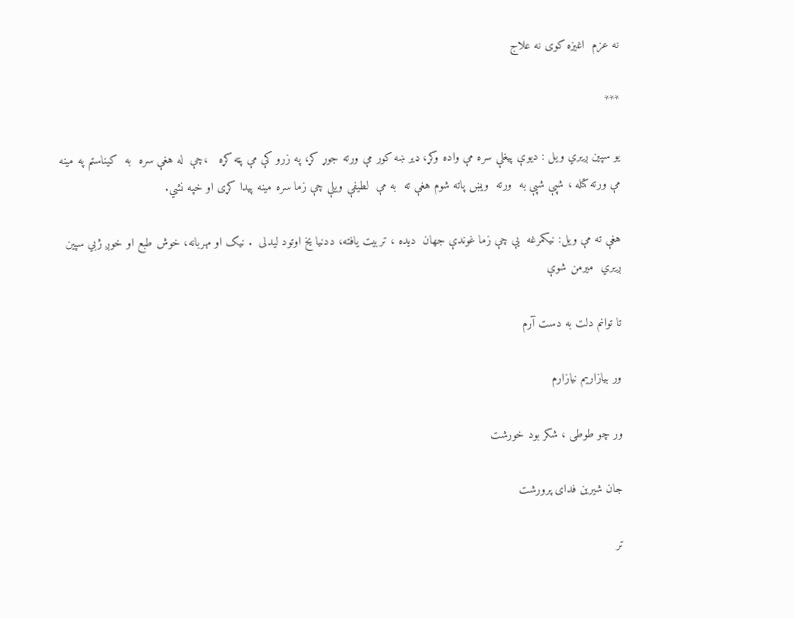نه عزم  اغیزه کوی نه علاج

***

یو سپین ږیري ویل : دیوې پیغلې سره مې واده وکړ، ډیر ښه کور مې ورته جوړ کړ، په زرو کې مې پټه کړه   ،چې  له هغې سره  به  کیناستم په مینه مې ورته کتله ، شپې شپې به  ورته  ویښ پاته شوم هغې ته  به مې  لطیفې ویلې چې زما سره مینه پيدا کړی او خپه نشي.

هغې ته مې ویل: نیکمرغه  يې چې زما غوندې جهان  دیده ، تربیت یافته، ددنیا یخ اوتود لیدلی  . نیک او مهربانه، خوش طبع او خوږ ژبي سپين ږیري  میرمن شوې

تا توانم دلت به دست آرم

ور بيازاريم نيازارم

ور چو طوطى ، شكر بود خورشت

جان شيرين فداى پرورشت

تر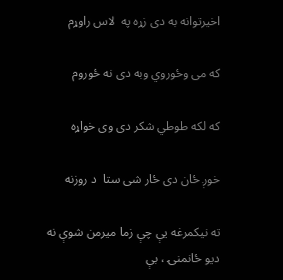اخیرتوانه به دی زړه په  لاس راوړم

که می وځوروي وبه دی نه ځوروم

که لکه طوطي شکر دی وی خواړه

خوږ ځان دی ځار شی ستا  د روزنه

ته نیکمرغه يې چې زما میرمن شوې نه دیو ځانمنۍ ، بې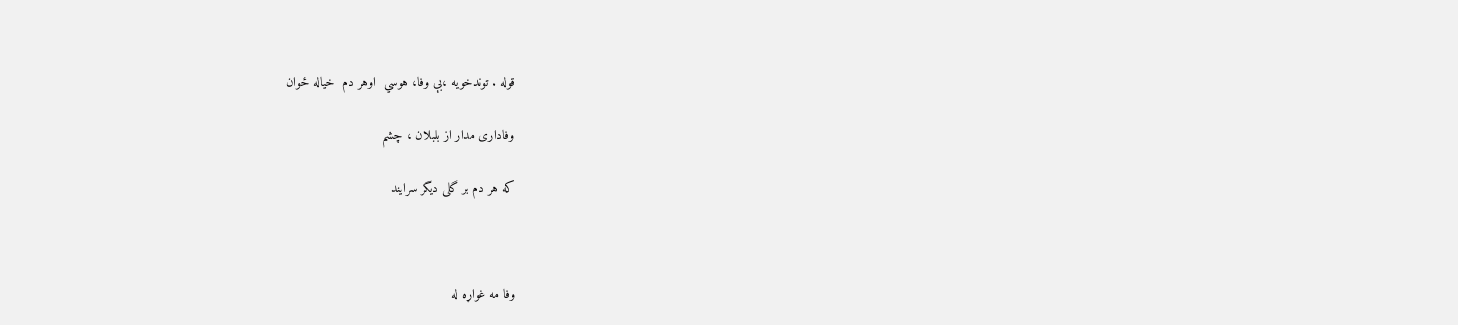قوله . توندخویه ،بې وفا، هوسي  اوهر دم  خیاله ځوان

وفادارى مدار از بلبلان ، چشم

كه هر دم بر گلى ديگر سرايند



وفا مه غواړه له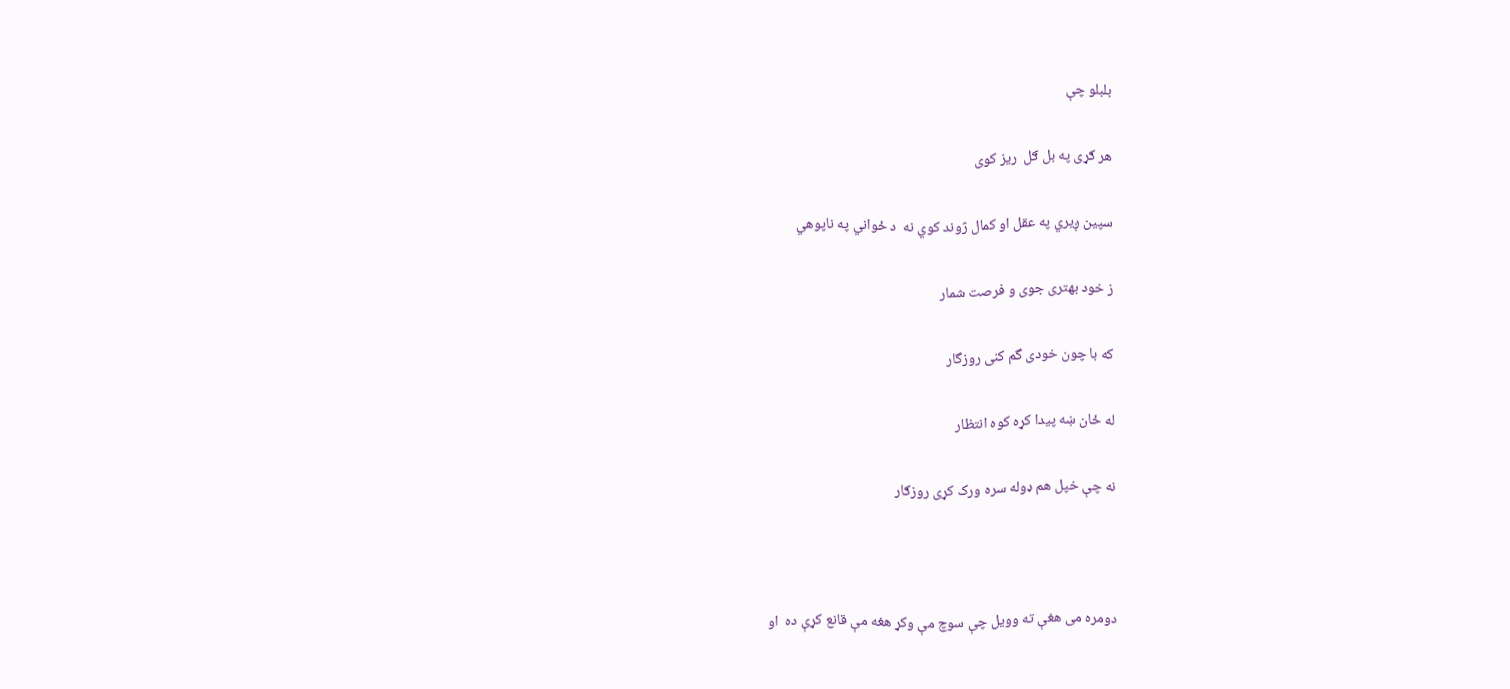بلبلو چې

هر ګړی په بل ګل  ریز کوی

سپین ږیري په عقل او کمال ژوند کوي نه  د ځواني په ناپوهي

ز خود بهترى جوى و فرصت شمار

كه با چون خودى گم كنى روزگار

له ځان ښه پیدا کړه کوه انتظار

نه چې خپل هم ډوله سره ورک کړی روزګار



دومره می هغې ته وویل چې سوچ مې وکړ هغه مې قانع کړې ده  او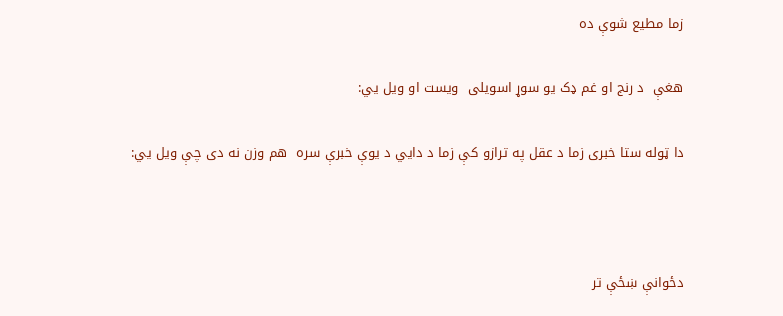زما مطیع شوې ده

هغې  د رنج او غم ډک یو سوړ اسویلی  ویست او ویل يي:

دا ټوله ستا خبری زما د عقل په ترازو کې زما د دايي د یوې خبرې سره  هم وزن نه دی چې ویل يي:



دځوانې ښځې تر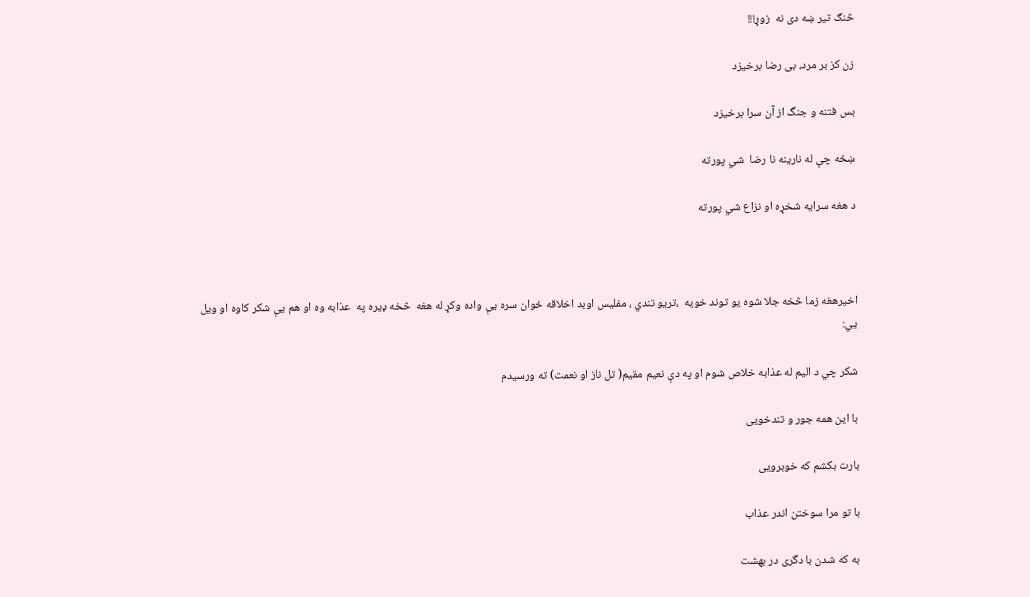څنګ تیر ښه دی نه  زوړ!!!

زن كز بر مرد، بى رضا برخيزد

بس فتنه و جنگ از آن سرا برخيزد

ښځه چې له نارینه نا رضا  شي پورته

د هغه سرایه شخړه او نزاع شي پورته



اخیرهغه زما څخه جلا شوه یو توند خویه  ،تریو تندي ، مفلیس اوبد اخلاقه ځوان سره يې واده وکړ له هغه  څخه ډیره په  عذابه وه او هم يې شکر کاوه او ویل يي:

شکر چي د الیم له عذابه خلاص شوم او په دې نعیم مقیم( تل ناز او نعمت) ته ورسیدم

با اين همه جور و تندخويى

بارت بكشم كه خوبرويى

با تو مرا سوختن اندر عذاب

به كه شدن با دگرى در بهشت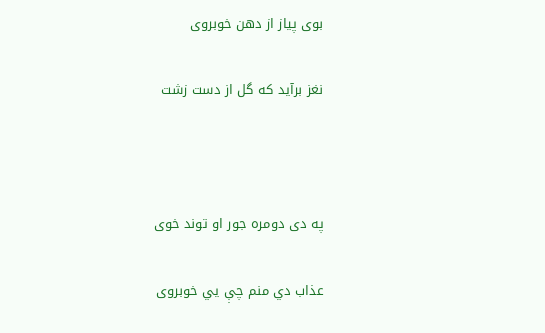بوى پياز از دهن خوبروى

نغز برآيد كه گل از دست زشت



په دی دومره جور او توند خوی

عذاب دي منم چې يي خوبروی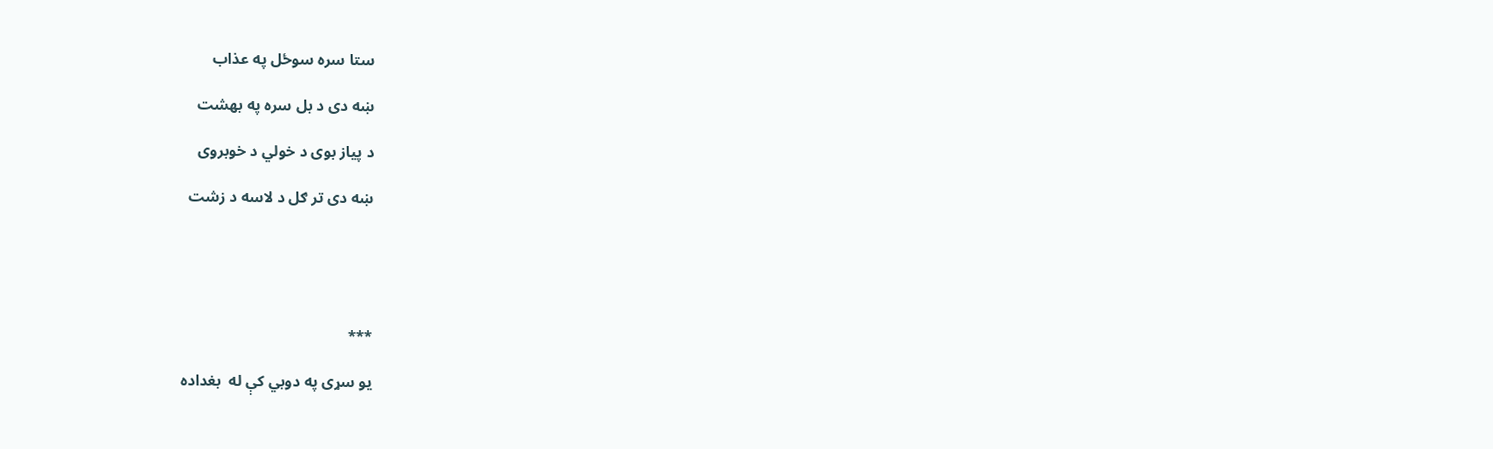ستا سره سوځل په عذاب

ښه دی د بل سره په بهشت

د پياز بوی د خولي د خوبروی

ښه دی تر ګل د لاسه د زشت





***

یو سړی په دوبي کې له  بغداده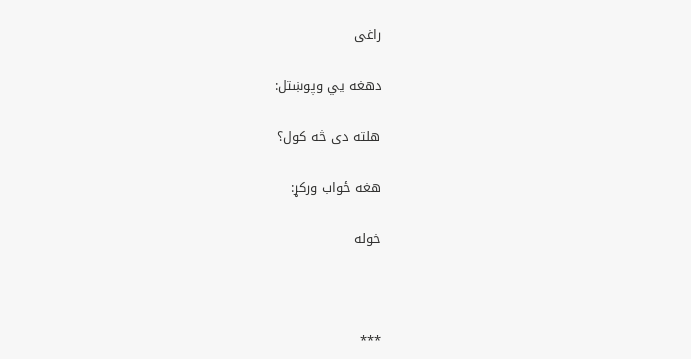راغی

دهغه يي وپوښتل:

هلته دی څه کول؟

هغه ځواب ورکړ:

خوله



***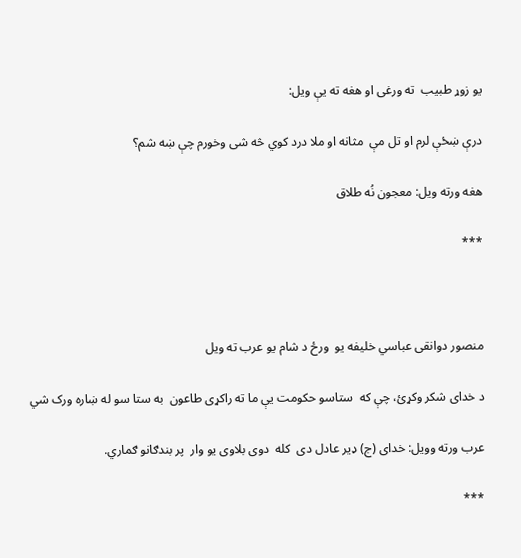یو زوړ طبیب  ته ورغی او هغه ته يې ویل:

درې ښځې لرم او تل مې  مثانه او ملا درد کوي څه شی وخورم چې ښه شم؟

هغه ورته ویل: معجون نُه طلاق

***



منصور دوانقی عباسي خلیفه یو  ورځ د شام یو عرب ته ویل

د خدای شکر وکړئ، چې که  ستاسو حکومت يې ما ته راکړی طاعون  به ستا سو له ښاره ورک شي

عرب ورته وویل: خدای (ج) ډیر عادل دی  کله  دوی بلاوی یو وار  پر بندګانو ګماري.

***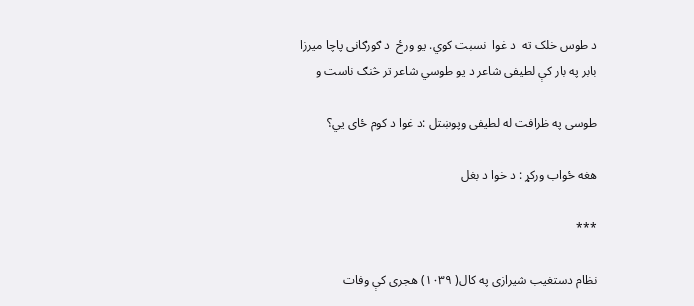د طوس خلک ته  د غوا  نسبت کوي. یو ورځ  د ګورګانی پاچا میرزا بابر په بار کې لطیفی شاعر د یو طوسي شاعر تر څنګ ناست و

طوسی په ظرافت له لطیفی وپوښتل :د غوا د کوم ځای يي؟

هغه ځواب ورکړ : د خوا د بغل

***

نظام دستغیب شیرازی په کال( ۱۰۳۹) هجری کې وفات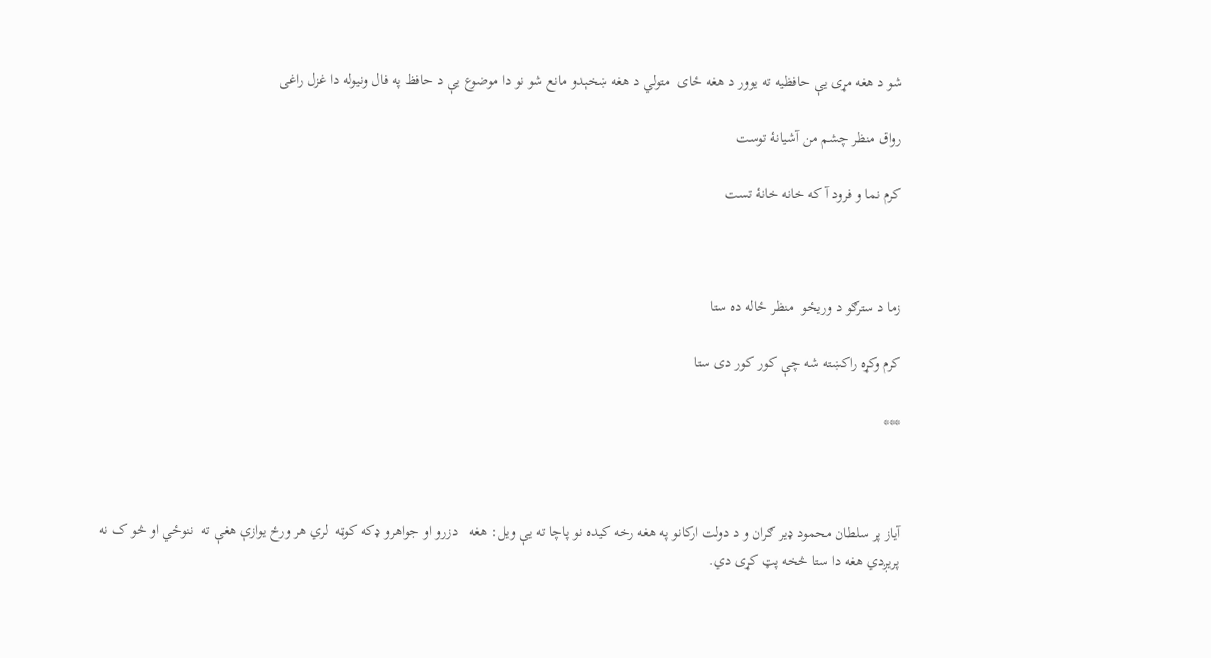شو د هغه مړی يې حافظیه ته یوور د هغه ځای  متولي د هغه ښخېدو مانع شو نو دا موضوع يې د حافظ په فال ونیوله دا غزل راغی

رواق منظر چشم من آشیانۀ توست

کرم نما و فرود آ که خانه خانۀ تست



زما د سترګو د وریځو  منظر ځاله ده ستا

کرم وکړه راکښته شه چې کور کور دی ستا

***



آیاز پر سلطان محمود ډیر ګران و د دولت ارکانو په هغه رخه کیده نو پاچا ته يې ویل: هغه   دزرو او جواهرو ډکه کوټه  لري هر ورځ یوازې هغې ته  ننوځي او څو ک نه پریږدي هغه دا ستا څخه پټ کړی دي.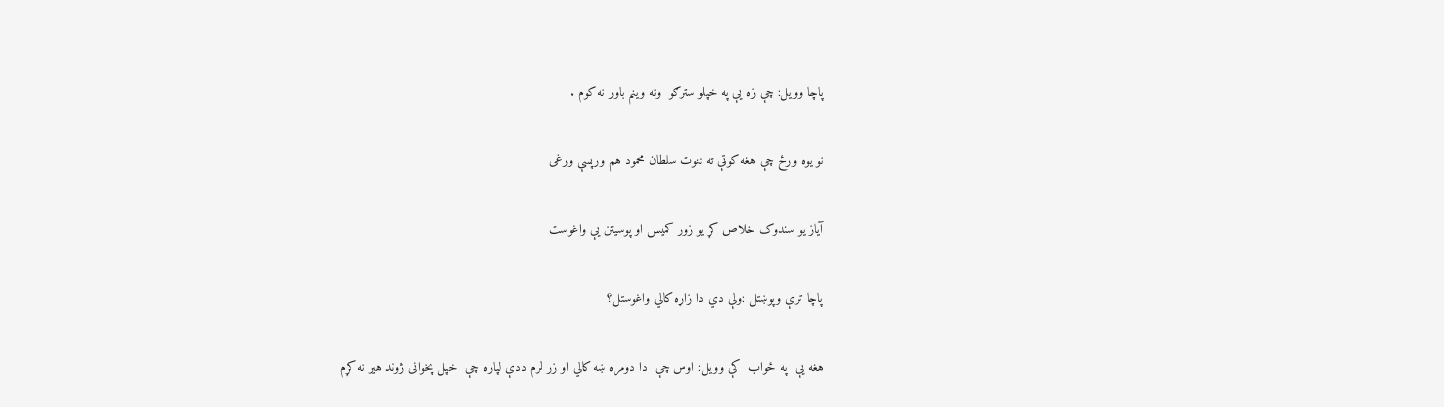پاچا وویل: چې زه یې په خپلو سترګو  ونه وینم باور نه کوم .

نو یوه ورځ چې هغه کوټې ته ننوت سلطان محمود هم ورپسې ورغی

آیاز یو سندوک خلاص کړ یو زور کمیس او پوسیتن يې واغوست

پاچا ترې وپوښتل :ولې دي دا زاړه کالي واغوستل؟

هغه یې  په ځواب  کې وویل: اوس چې  دا دومره ښه کالي او زر لرم ددې لپاره چې  خپل پخوانی ژوند هیر نه کړم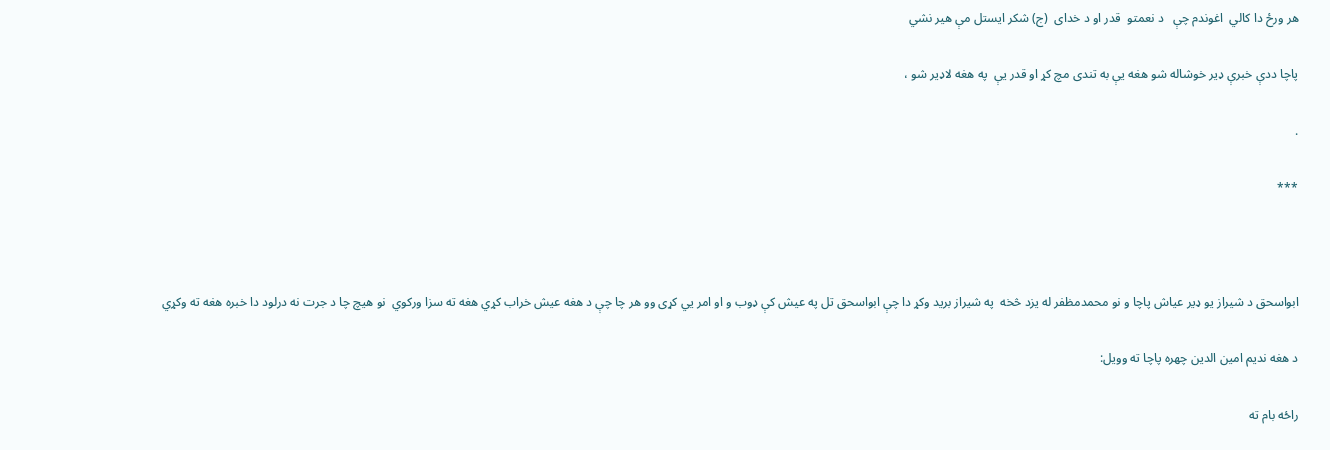هر ورځ دا کالي  اغوندم چې   د نعمتو  قدر او د خدای  (ج) شکر ایستل مې هیر نشي

پاچا ددې خبرې ډیر خوشاله شو هغه يې به تندی مچ کړ او قدر يې  په هغه لاډیر شو ،

.

***



ابواسحق د شیراز یو ډیر عیاش پاچا و نو محمدمظفر له یزد څخه  په شیراز برید وکړ دا چې ابواسحق تل په عیش کې ډوب و او امر يي کړی وو هر چا چې د هغه عیش خراب کړي هغه ته سزا ورکوي  نو هیچ چا د جرت نه درلود دا خبره هغه ته وکړي

د هغه ندیم امين الدين چهره پاچا ته وویل:

راځه بام ته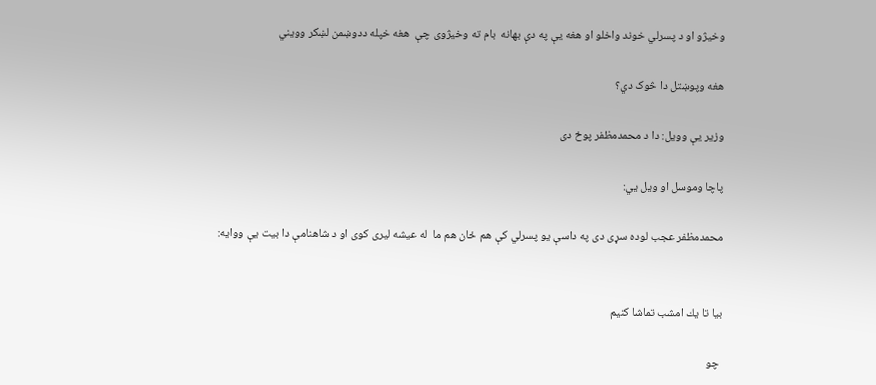وخیژو او د پسرلي خوند واخلو او هغه يې په دې بهانه  بام ته وخیژوی چې  هغه خپله ددوښمن لښکر وویني

هغه وپوښتل دا څوک دي؟

وزیر يې وویل: دا د محمدمظفر پوځ دی

پاچا وموسل او ویل يي:

محمدمظفر عجب لوده سړی دی په داسې یو پسرلي کې هم ځان هم ما  له عیشه لیری کوی او د شاهنامې دا بیت يې ووایه:


بيا تا يك امشب تماشا كنيم

 چو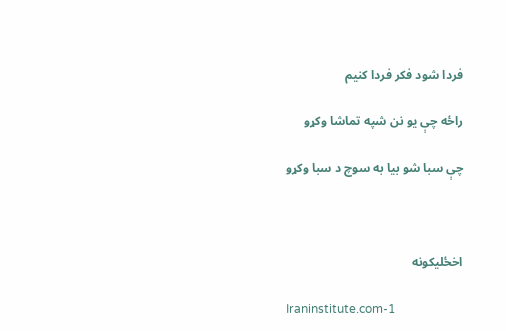فردا شود فكر فردا كنيم

راځه چې یو نن شپه تماشا وکړو

چې سبا شو بیا به سوچ د سبا وکړو



اخځلیکونه

Iraninstitute.com-1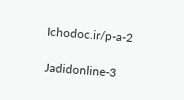Ichodoc.ir/p-a-2

Jadidonline-3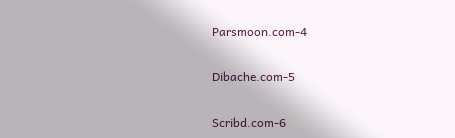Parsmoon.com-4

Dibache.com-5

Scribd.com-6